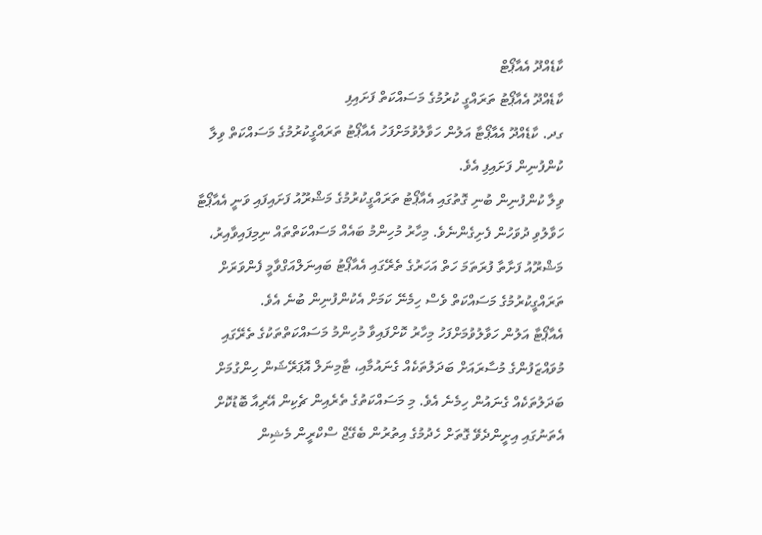ކާޑެއްދޫ އެއާޕޯޓް
ކާޑެއްދޫ އެއާޕޯޓު ތަރައްގީ ކުރުމުގެ މަސައްކަތް ފަށައިފި
ގދ. ކާޑެއްދޫ އެއާޕޯޓާ އަލުން ހަވާލުވުމަށްފަހު އެއާޕޯޓު ތަރައްގީކުރުމުގެ މަސައްކަތް ވިލާ ކުންފުނިން ފަށައިފި އެވެ.
ވިލާ ކުންފުނިން ބުނި ގޮތުގައި އެއާޕޯޓު ތަރައްގީކުރުމުގެ މަޝްރޫއު ފަށައިފައި ވަނީ އެއާޕޯޓާ ހަވާލުވި ދުވަހުން ފެށިގެންނެވެ. މިހާރު މުހިންމު ބައެއް މަސައްކަތްތައް ނިމިފައިވާއިރު، މަޝްރޫއު ފަށާތާ ފުރަތަމަ ހަތް އަހަރުގެ ތެރޭގައި އެއާޕޯޓު ބައިނަލްއަގްވާމީ ފެންވަރަށް ތަރައްގީކުރުމުގެ މަސައްކަތް ވެސް ހިމެނޭ ކަމަށް އެކުންފުނިން ބުނެ އެވެ.
އެއާޕޯޓާ އަލުން ހަވާލުވުމަށްފަހު މިހާރު ކޮށްފައިވާ މުހިންމު މަސައްކަތްތަކުގެ ތެރޭގައި މުވައްޒަފުންގެ މުސާރައަށް ބަދަލުތަކެއް ގެނައުމާއި، ޓާމިނަލް އޮޕަރޭޝަން ހިންގުމަށް ބަދަލުތަކެއް ގެނައުން ހިމެނެ އެވެ. މި މަސައްކަތުގެ ތެރެއިން ޗެކިން އޭރިއާ ބޮޑުކޮށް އެތަނުގައި އިށީންދެވޭ ގޮތަށް ހެދުމުގެ އިތުރުން ބެގޭޖް ސްކްރީން މެޝިން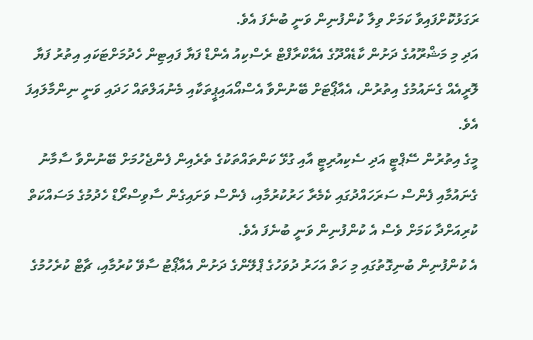ރަގަޅުކޮށްފައިވާ ކަމަށް ވިލާ ކުންފުނިން ވަނީ ބުނެފަ އެވެ.
އަދި މި މަޝްރޫއުގެ ދަށުން ކާޑެއްދޫގެ އެއާކްރާފްޓް ރެސްކިއު އެންޑް ފަޔާ ފައިޓިން ހެދުމަށްޓަކައި އިތުރު ފަޔާ ލޮރީއެއް ގެނައުމުގެ އިތުރުން، އެއާޕޯޓަށް ބޭނުންވާ އެސްއޯއައިޕީތަކާއި މެނުއަލްތައް ހަދައި ވަނީ ނިންމާލައިފަ އެވެ.
މީގެ އިތުރުން ސޭޕްޓީ އަދި ސެކިއުރިޓީ އާއި ގުޅޭ ކަންތައްތަކުގެ ތެރެއިން ފެންޖެހުމަށް ބޭނުންވާ ސާމާނު ގެނައުމާއި ފެންސް ސަރަހައްދުގައި ކެމެރާ ހަރުކުރުމާއި، ފެންސް ވަށައިގެން ސާވިސްރޯޑް ހެދުމުގެ މަސައްކަތް ކުރިއަށްދާ ކަމަށް ވެސް އެ ކުންފުނިން ވަނީ ބުނެފަ އެވެ.
އެ ކުންފުނިން ބުނިގޮތުގައި މި ހަތް އަހަރު ދުވަހުގެ ޕްލޭންގެ ދަށުން އެއާޕޯޓު ސާވޭ ކުރުމާއި، ޗާޓް ކުރެހުމުގެ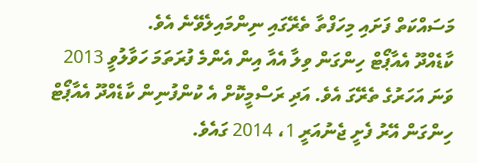މަސައްކަތް ފަށައި މިހަފްތާ ތެރޭގައި ނިންމައިލެވޭނެ އެވެ.
ކާޑެއްދޫ އެއާޕޯޓް ހިންގަން ވިލާ އެއާ އިން އެންމެ ފުރަތަމަ ހަވާލުވީ 2013 ވަނަ އަހަރުގެ ތެރޭގަ އެވެ. އަދި ރަސްމީކޮށް އެ ކުންފުނިން ކާޑެއްދޫ އެއާޕޯޓް ހިންގަން އޭރު ފެށީ ޖެނުއަރީ 1، 2014 ގައެވެ.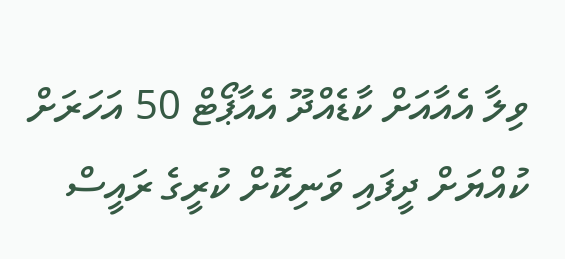ވިލާ އެއާއަށް ކާޑެއްދޫ އެއާޕޯޓް 50 އަހަރަށް ކުއްޔަށް ދީފައި ވަނިކޮށް ކުރީގެ ރައީސް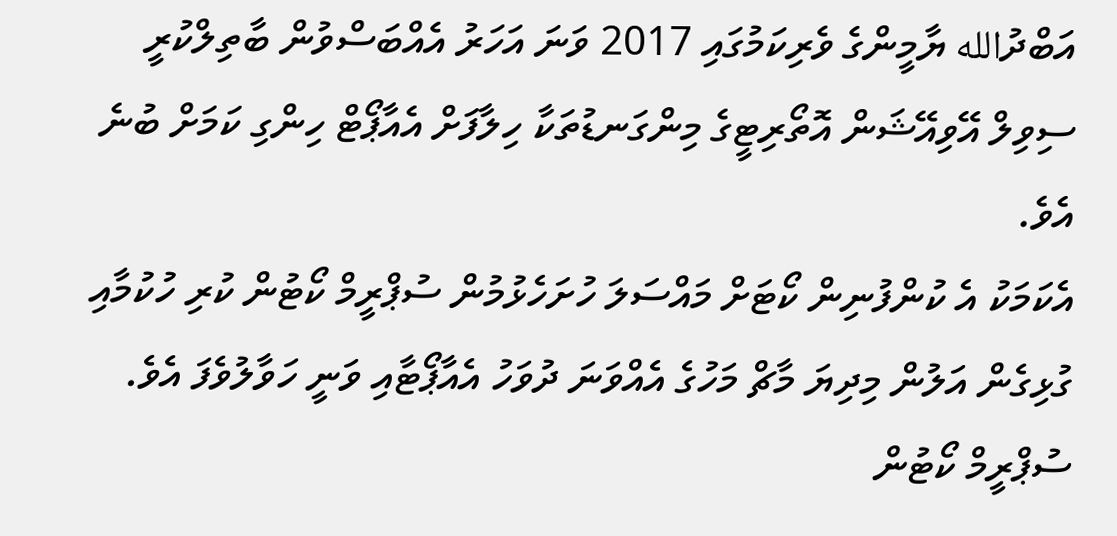އަބްދުالله ޔާމީންގެ ވެރިކަމުގައި 2017 ވަނަ އަހަރު އެއްބަސްވުން ބާތިލްކުރީ ސިވިލް އޭވިއޭޝަން އޮތޯރިޓީގެ މިންގަނޑުތަކާ ހިލާފަށް އެއާޕޯޓް ހިންގި ކަމަށް ބުނެ އެވެ.
އެކަމަކު އެ ކުންފުނިން ކޯޓަށް މައްސަލަ ހުށަހެޅުމުން ސުޕްރީމް ކޯޓުން ކުރި ހުކުމާއި ގުޅިގެން އަލުން މިދިޔަ މާޗް މަހުގެ އެއްވަނަ ދުވަހު އެއާޕޯޓާއި ވަނީ ހަވާލުވެފަ އެވެ. ސުޕްރީމް ކޯޓުން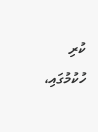ކުރި ހުކުމުގައި،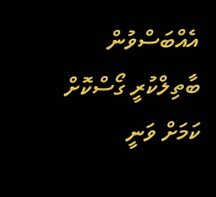އެއްބަސްވުން ބާތިލްކުރީ ގޯސްކޮށް ކަމަށް ވަނީ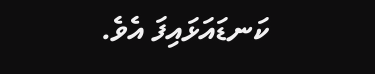ކަނޑައަޅައިފަ އެވެ.